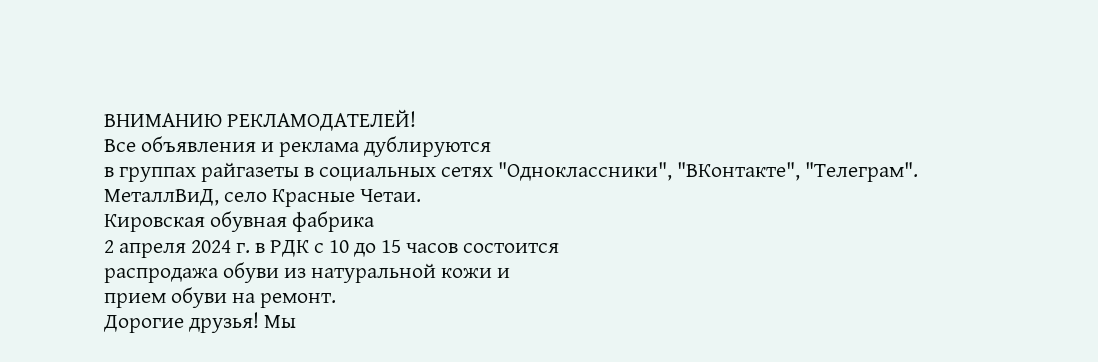ВНИМАНИЮ РЕКЛАМОДАТЕЛЕЙ!
Все объявления и реклама дублируются
в группах райгазеты в социальных сетях "Одноклассники", "ВКонтакте", "Телеграм".
МеталлВиД, село Красные Четаи.
Кировская обувная фабрика
2 апреля 2024 г. в РДК с 10 до 15 часов состоится
распродажа обуви из натуральной кожи и
прием обуви на ремонт.
Дорогие друзья! Мы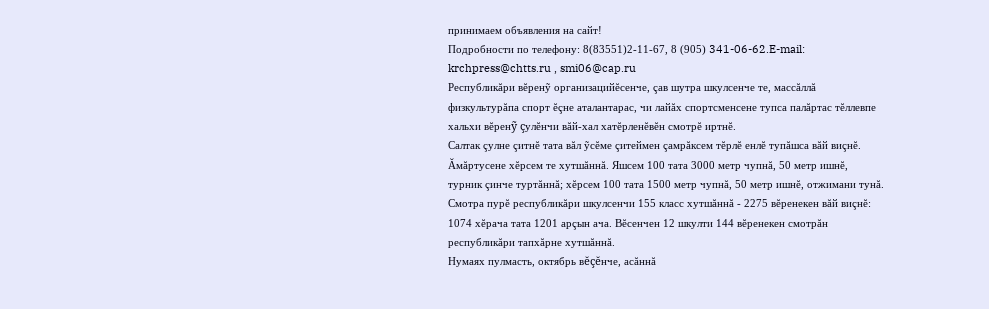принимаем объявления на сайт!
Подробности по телефону: 8(83551)2-11-67, 8 (905) 341-06-62.E-mail: krchpress@chtts.ru , smi06@cap.ru
Республикăри вĕренỹ организацийĕсенче, çав шутра шкулсенче те, массăллă физкультурăпа спорт ĕçне аталантарас, чи лайăх спортсменсене тупса палăртас тĕллевпе хальхи вĕренỹ çулĕнчи вăй-хал хатĕрленĕвĕн смотрĕ иртнĕ.
Салтак çулне çитнĕ тата вăл ỹсĕме çитеймен çамрăксем тĕрлĕ енлĕ тупăшса вăй виçнĕ. Ăмăртусене хĕрсем те хутшăннă. Яшсем 100 тата 3000 метр чупнă, 50 метр ишнĕ, турник çинче туртăннă; хĕрсем 100 тата 1500 метр чупнă, 50 метр ишнĕ, отжимани тунă. Смотра пурĕ республикăри шкулсенчи 155 класс хутшăннă - 2275 вĕренекен вăй виçнĕ: 1074 хĕрача тата 1201 арçын ача. Вĕсенчен 12 шкулти 144 вĕренекен смотрăн республикăри тапхăрне хутшăннă.
Нумаях пулмасть, октябрь вĕçĕнче, асăннă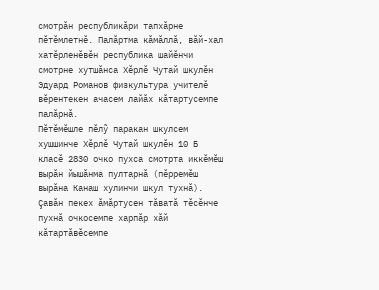смотрăн республикăри тапхăрне пĕтĕмлетнĕ. Палăртма кăмăллă, вăй-хал хатĕрленĕвĕн республика шайĕнчи смотрне хутшăнса Хĕрлĕ Чутай шкулĕн Эдуард Романов физкультура учителĕ вĕрентекен ачасем лайăх кăтартусемпе палăрнă.
Пĕтĕмĕшле пĕлỹ паракан шкулсем хушшинче Хĕрлĕ Чутай шкулĕн 10 Б класĕ 2830 очко пухса смотрта иккĕмĕш вырăн йышăнма пултарнă (пĕрремĕш вырăна Канаш хулинчи шкул тухнă).
Çавăн пекех ăмăртусен тăватă тĕсĕнче пухнă очкосемпе харпăр хăй кăтартăвĕсемпе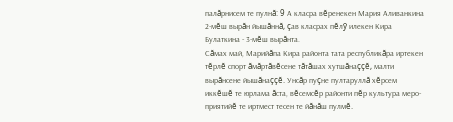палăрнисем те пулнă: 9 А класра вĕренекен Мария Аливанкина 2-мĕш вырăн йышăннă, çав класрах пĕлỹ илекен Кира Булаткина - 3-мĕш вырăнта.
Сăмах май, Марийăпа Кира районта тата республикăра иртекен тĕрлĕ спорт ăмăртăвĕсене тăтăшах хутшăнаççĕ, малти вырăнсене йышăнаççĕ. Унсăр пуçне пултаруллă хĕрсем иккĕшĕ те юрлама ăста, вĕсемсĕр районти пĕр культура меро-приятийĕ те иртмест тесен те йăнăш пулмĕ.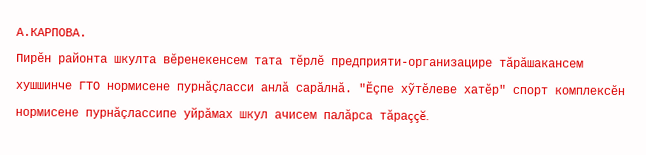А.КАРПОВА.
Пирĕн районта шкулта вĕренекенсем тата тĕрлĕ предприяти-организацире тăрăшакансем хушшинче ГТО нормисене пурнăçласси анлă сарăлнă. "Ĕçпе хỹтĕлеве хатĕр" спорт комплексĕн нормисене пурнăçлассипе уйрăмах шкул ачисем палăрса тăраççĕ.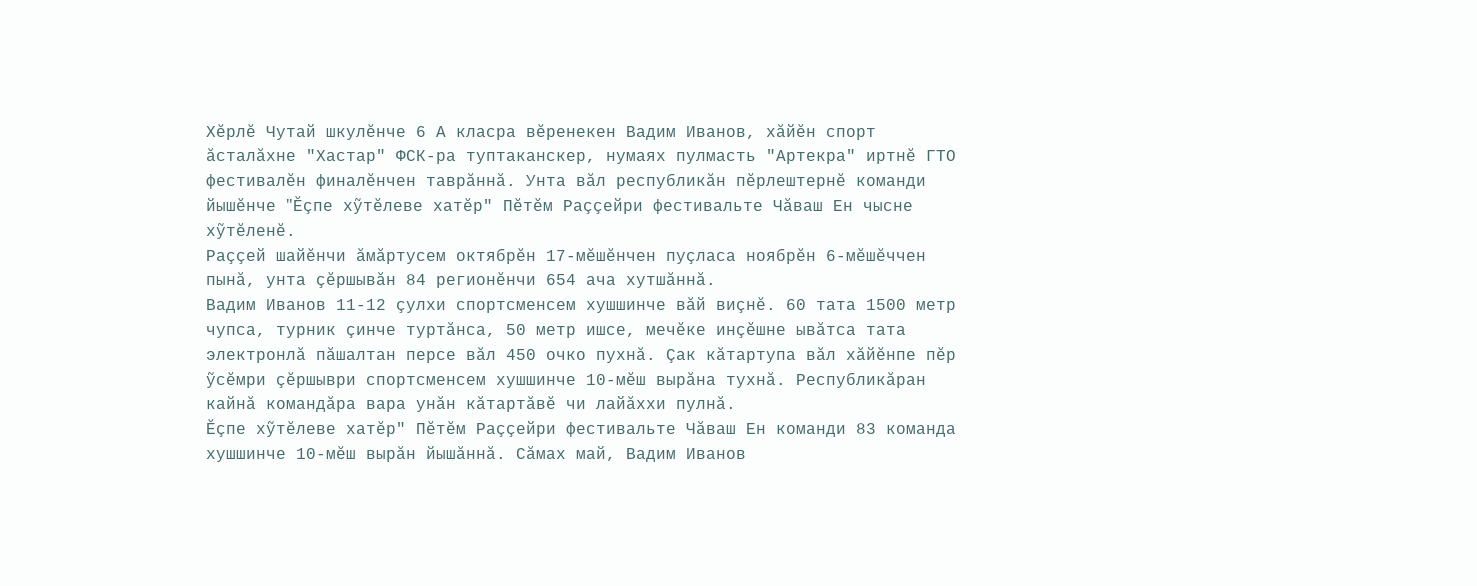Хĕрлĕ Чутай шкулĕнче 6 А класра вĕренекен Вадим Иванов, хăйĕн спорт ăсталăхне "Хастар" ФСК-ра туптаканскер, нумаях пулмасть "Артекра" иртнĕ ГТО фестивалĕн финалĕнчен таврăннă. Унта вăл республикăн пĕрлештернĕ команди йышĕнче "Ĕçпе хỹтĕлеве хатĕр" Пĕтĕм Раççейри фестивальте Чăваш Ен чысне хỹтĕленĕ.
Раççей шайĕнчи ăмăртусем октябрĕн 17-мĕшĕнчен пуçласа ноябрĕн 6-мĕшĕччен пынă, унта çĕршывăн 84 регионĕнчи 654 ача хутшăннă.
Вадим Иванов 11-12 çулхи спортсменсем хушшинче вăй виçнĕ. 60 тата 1500 метр чупса, турник çинче туртăнса, 50 метр ишсе, мечĕке инçĕшне ывăтса тата электронлă пăшалтан персе вăл 450 очко пухнă. Çак кăтартупа вăл хăйĕнпе пĕр ỹсĕмри çĕршыври спортсменсем хушшинче 10-мĕш вырăна тухнă. Республикăран кайнă командăра вара унăн кăтартăвĕ чи лайăххи пулнă.
Ĕçпе хỹтĕлеве хатĕр" Пĕтĕм Раççейри фестивальте Чăваш Ен команди 83 команда хушшинче 10-мĕш вырăн йышăннă. Сăмах май, Вадим Иванов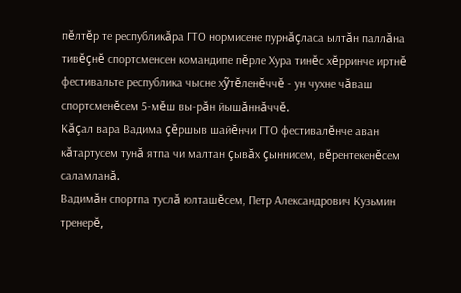пĕлтĕр те республикăра ГТО нормисене пурнăçласа ылтăн паллăна тивĕçнĕ спортсменсен командипе пĕрле Хура тинĕс хĕрринче иртнĕ фестивальте республика чысне хỹтĕленĕччĕ - ун чухне чăваш спортсменĕсем 5-мĕш вы-рăн йышăннăччĕ.
Кăçал вара Вадима çĕршыв шайĕнчи ГТО фестивалĕнче аван кăтартусем тунă ятпа чи малтан çывăх çыннисем, вĕрентекенĕсем саламланă.
Вадимăн спортпа туслă юлташĕсем, Петр Александрович Кузьмин тренерĕ,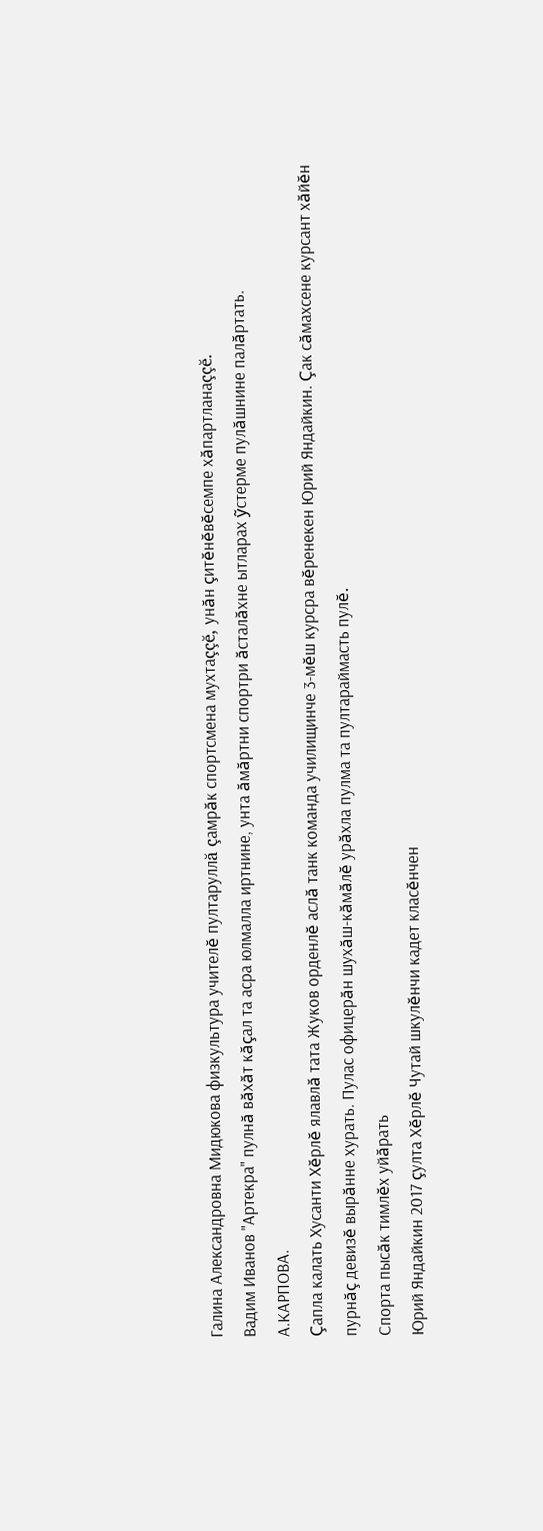Галина Александровна Мидюкова физкультура учителĕ пултаруллă çамрăк спортсмена мухтаççĕ, унăн çитĕнĕвĕсемпе хăпартланаççĕ.
Вадим Иванов "Артекра" пулнă вăхăт кăçал та асра юлмалла иртнине, унта ăмăртни спортри ăсталăхне ытларах ỹстерме пулăшнине палăртать.
А.КАРПОВА.
Çапла калать Хусанти Хĕрлĕ ялавлă тата Жуков орденлĕ аслă танк команда училищинче 3-мĕш курсра вĕренекен Юрий Яндайкин. Çак сăмахсене курсант хăйĕн пурнăç девизĕ вырăнне хурать. Пулас офицерăн шухăш-кăмăлĕ урăхла пулма та пултараймасть пулĕ.
Спорта пысăк тимлĕх уйăрать
Юрий Яндайкин 2017 çулта Хĕрлĕ Чутай шкулĕнчи кадет класĕнчен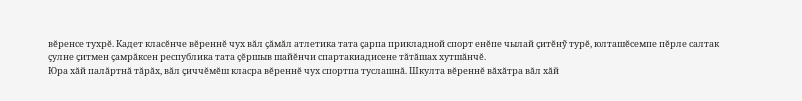вĕренсе тухрĕ. Кадет класĕнче вĕреннĕ чух вăл çăмăл атлетика тата çарпа прикладной спорт енĕпе чылай çитĕнỹ турĕ, юлташĕсемпе пĕрле салтак çулне çитмен çамрăксен республика тата çĕршыв шайĕнчи спартакиадисене тăтăшах хутшăнчĕ.
Юра хăй палăртнă тăрăх, вăл çиччĕмĕш класра вĕреннĕ чух спортпа туслашнă. Шкулта вĕреннĕ вăхăтра вăл хăй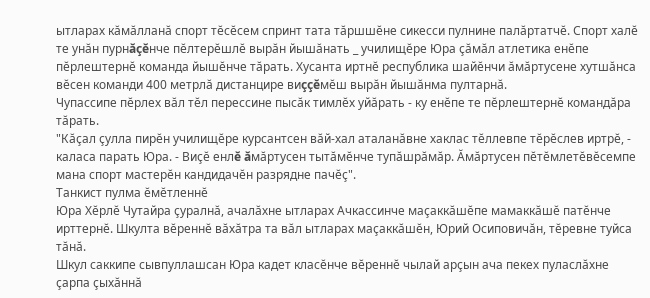ытларах кăмăлланă спорт тĕсĕсем спринт тата тăршшĕне сикесси пулнине палăртатчĕ. Спорт халĕ те унăн пурнăçĕнче пĕлтерĕшлĕ вырăн йышăнать _ училищĕре Юра çăмăл атлетика енĕпе пĕрлештернĕ команда йышĕнче тăрать. Хусанта иртнĕ республика шайĕнчи ăмăртусене хутшăнса вĕсен команди 400 метрлă дистанцире виççĕмĕш вырăн йышăнма пултарнă.
Чупассипе пĕрлех вăл тĕл перессине пысăк тимлĕх уйăрать - ку енĕпе те пĕрлештернĕ командăра тăрать.
"Кăçал çулла пирĕн училищĕре курсантсен вăй-хал аталанăвне хаклас тĕллевпе тĕрĕслев иртрĕ, - каласа парать Юра. - Виçĕ енлĕ ăмăртусен тытăмĕнче тупăшрăмăр. Ăмăртусен пĕтĕмлетĕвĕсемпе мана спорт мастерĕн кандидачĕн разрядне пачĕç".
Танкист пулма ĕмĕтленнĕ
Юра Хĕрлĕ Чутайра çуралнă, ачалăхне ытларах Ачкассинче маçаккăшĕпе мамаккăшĕ патĕнче ирттернĕ. Шкулта вĕреннĕ вăхăтра та вăл ытларах маçаккăшĕн, Юрий Осиповичăн, тĕревне туйса тăнă.
Шкул саккипе сывпуллашсан Юра кадет класĕнче вĕреннĕ чылай арçын ача пекех пуласлăхне çарпа çыхăннă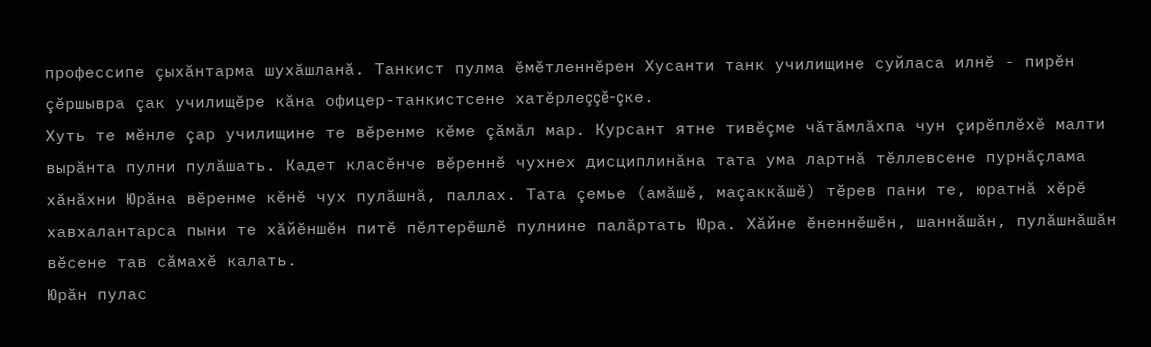профессипе çыхăнтарма шухăшланă. Танкист пулма ĕмĕтленнĕрен Хусанти танк училищине суйласа илнĕ - пирĕн çĕршывра çак училищĕре кăна офицер-танкистсене хатĕрлеççĕ-çке.
Хуть те мĕнле çар училищине те вĕренме кĕме çăмăл мар. Курсант ятне тивĕçме чăтăмлăхпа чун çирĕплĕхĕ малти вырăнта пулни пулăшать. Кадет класĕнче вĕреннĕ чухнех дисциплинăна тата ума лартнă тĕллевсене пурнăçлама хăнăхни Юрăна вĕренме кĕнĕ чух пулăшнă, паллах. Тата çемье (амăшĕ, маçаккăшĕ) тĕрев пани те, юратнă хĕрĕ хавхалантарса пыни те хăйĕншĕн питĕ пĕлтерĕшлĕ пулнине палăртать Юра. Хăйне ĕненнĕшĕн, шаннăшăн, пулăшнăшăн вĕсене тав сăмахĕ калать.
Юрăн пулас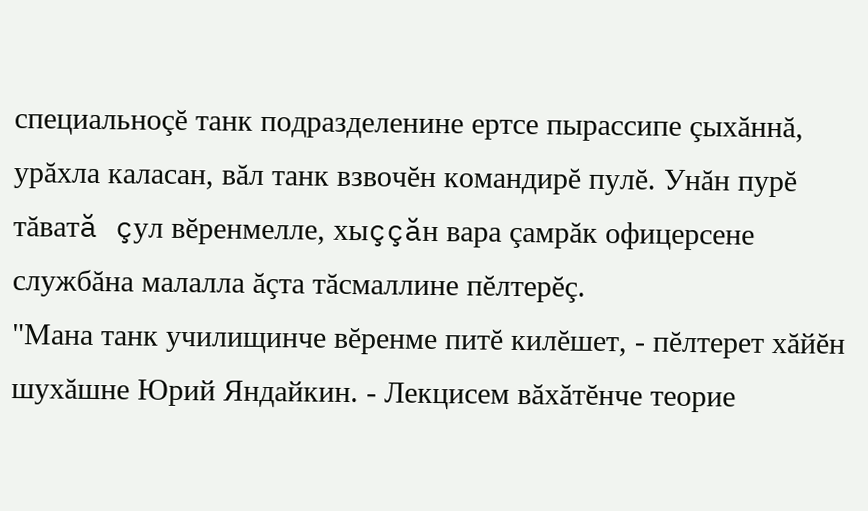специальноçĕ танк подразделенине ертсе пырассипе çыхăннă, урăхла каласан, вăл танк взвочĕн командирĕ пулĕ. Унăн пурĕ тăватă çул вĕренмелле, хыççăн вара çамрăк офицерсене службăна малалла ăçта тăсмаллине пĕлтерĕç.
"Мана танк училищинче вĕренме питĕ килĕшет, - пĕлтерет хăйĕн шухăшне Юрий Яндайкин. - Лекцисем вăхăтĕнче теорие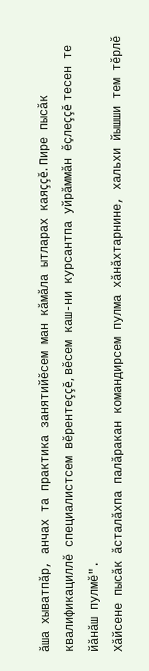ăша хыватпăр, анчах та практика занятийĕсем ман кăмăла ытларах каяççĕ. Пире пысăк квалификациллĕ специалистсем вĕрентеççĕ, вĕсем каш-ни курсантпа уйрăммăн ĕçлеççĕ тесен те йăнăш пулмĕ".
Хăйсене пысăк ăсталăхпа палăракан командирсем пулма хăнăхтарнине, хальхи йышши тем тĕрлĕ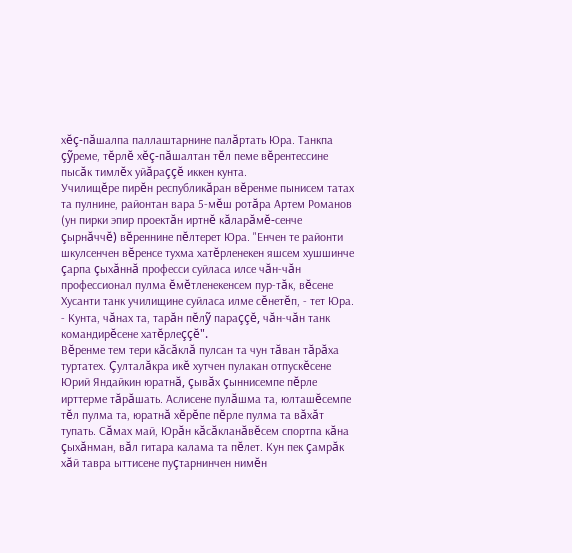хĕç-пăшалпа паллаштарнине палăртать Юра. Танкпа çỹреме, тĕрлĕ хĕç-пăшалтан тĕл пеме вĕрентессине пысăк тимлĕх уйăраççĕ иккен кунта.
Училищĕре пирĕн республикăран вĕренме пынисем татах та пулнине, районтан вара 5-мĕш ротăра Артем Романов (ун пирки эпир проектăн иртнĕ кăларăмĕ-сенче çырнăччĕ) вĕреннине пĕлтерет Юра. "Енчен те районти шкулсенчен вĕренсе тухма хатĕрленекен яшсем хушшинче çарпа çыхăннă професси суйласа илсе чăн-чăн профессионал пулма ĕмĕтленекенсем пур-тăк, вĕсене Хусанти танк училищине суйласа илме сĕнетĕп, - тет Юра. - Кунта, чăнах та, тарăн пĕлỹ параççĕ, чăн-чăн танк командирĕсене хатĕрлеççĕ".
Вĕренме тем тери кăсăклă пулсан та чун тăван тăрăха туртатех. Çулталăкра икĕ хутчен пулакан отпускĕсене Юрий Яндайкин юратнă, çывăх çыннисемпе пĕрле ирттерме тăрăшать. Аслисене пулăшма та, юлташĕсемпе тĕл пулма та, юратнă хĕрĕпе пĕрле пулма та вăхăт тупать. Сăмах май, Юрăн кăсăкланăвĕсем спортпа кăна çыхăнман, вăл гитара калама та пĕлет. Кун пек çамрăк хăй тавра ыттисене пуçтарнинчен нимĕн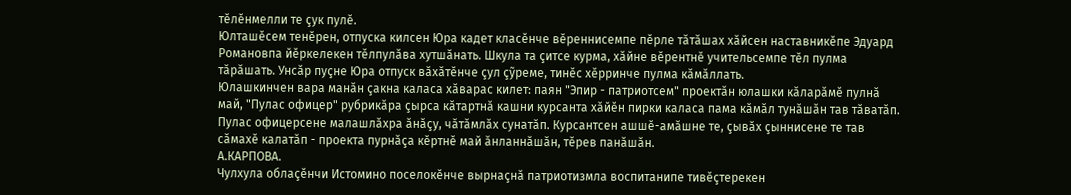тĕлĕнмелли те çук пулĕ.
Юлташĕсем тенĕрен, отпуска килсен Юра кадет класĕнче вĕреннисемпе пĕрле тăтăшах хăйсен наставникĕпе Эдуард Романовпа йĕркелекен тĕлпулăва хутшăнать. Шкула та çитсе курма, хăйне вĕрентнĕ учительсемпе тĕл пулма тăрăшать. Унсăр пуçне Юра отпуск вăхăтĕнче çул çỹреме, тинĕс хĕрринче пулма кăмăллать.
Юлашкинчен вара манăн çакна каласа хăварас килет: паян "Эпир - патриотсем" проектăн юлашки кăларăмĕ пулнă май, "Пулас офицер" рубрикăра çырса кăтартнă кашни курсанта хăйĕн пирки каласа пама кăмăл тунăшăн тав тăватăп. Пулас офицерсене малашлăхра ăнăçу, чăтăмлăх сунатăп. Курсантсен ашшĕ-амăшне те, çывăх çыннисене те тав сăмахĕ калатăп - проекта пурнăçа кĕртнĕ май ăнланнăшăн, тĕрев панăшăн.
А.КАРПОВА.
Чулхула облаçĕнчи Истомино поселокĕнче вырнаçнă патриотизмла воспитанипе тивĕçтерекен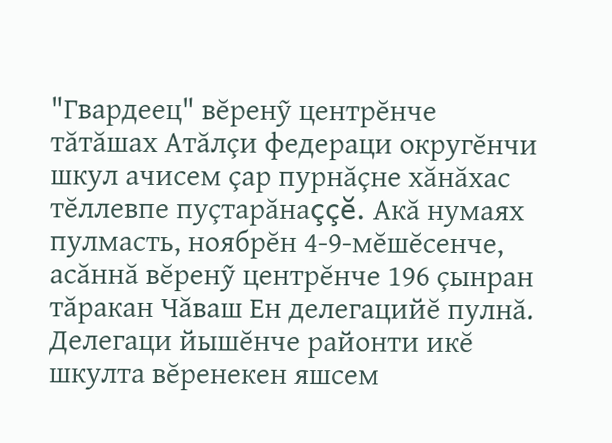"Гвардеец" вĕренỹ центрĕнче тăтăшах Атăлçи федераци округĕнчи шкул ачисем çар пурнăçне хăнăхас тĕллевпе пуçтарăнаççĕ. Акă нумаях пулмасть, ноябрĕн 4-9-мĕшĕсенче, асăннă вĕренỹ центрĕнче 196 çынран тăракан Чăваш Ен делегацийĕ пулнă.
Делегаци йышĕнче районти икĕ шкулта вĕренекен яшсем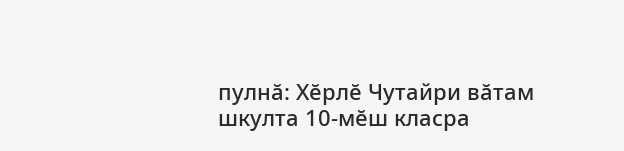пулнă: Хĕрлĕ Чутайри вăтам шкулта 10-мĕш класра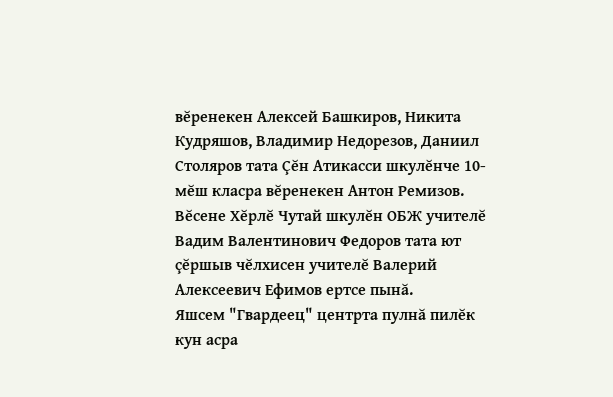вĕренекен Алексей Башкиров, Никита Кудряшов, Владимир Недорезов, Даниил Столяров тата Çĕн Атикасси шкулĕнче 10-мĕш класра вĕренекен Антон Ремизов. Вĕсене Хĕрлĕ Чутай шкулĕн ОБЖ учителĕ Вадим Валентинович Федоров тата ют çĕршыв чĕлхисен учителĕ Валерий Алексеевич Ефимов ертсе пынă.
Яшсем "Гвардеец" центрта пулнă пилĕк кун асра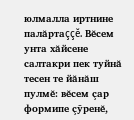юлмалла иртнине палăртаççĕ. Вĕсем унта хăйсене салтакри пек туйнă тесен те йăнăш пулмĕ: вĕсем çар формипе çỹренĕ,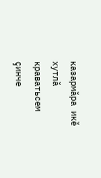казармăра икĕ хутлă краватьсем çинче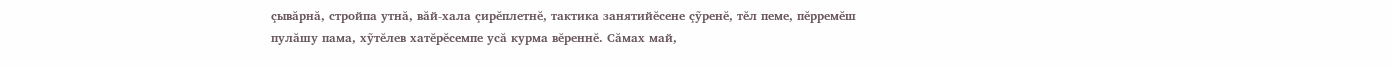çывăрнă, стройпа утнă, вăй-хала çирĕплетнĕ, тактика занятийĕсене çỹренĕ, тĕл пеме, пĕрремĕш пулăшу пама, хỹтĕлев хатĕрĕсемпе усă курма вĕреннĕ. Сăмах май,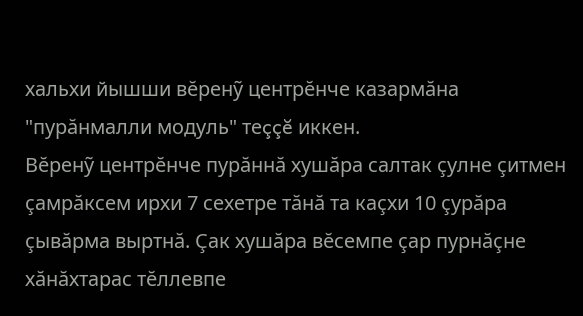хальхи йышши вĕренỹ центрĕнче казармăна "пурăнмалли модуль" теççĕ иккен.
Вĕренỹ центрĕнче пурăннă хушăра салтак çулне çитмен çамрăксем ирхи 7 сехетре тăнă та каçхи 10 çурăра çывăрма выртнă. Çак хушăра вĕсемпе çар пурнăçне хăнăхтарас тĕллевпе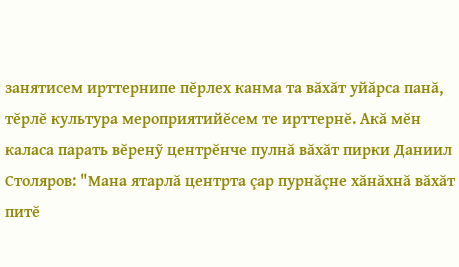занятисем ирттернипе пĕрлех канма та вăхăт уйăрса панă, тĕрлĕ культура мероприятийĕсем те ирттернĕ. Акă мĕн каласа парать вĕренỹ центрĕнче пулнă вăхăт пирки Даниил Столяров: "Мана ятарлă центрта çар пурнăçне хăнăхнă вăхăт питĕ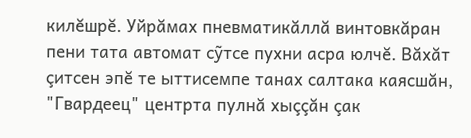килĕшрĕ. Уйрăмах пневматикăллă винтовкăран пени тата автомат сỹтсе пухни асра юлчĕ. Вăхăт çитсен эпĕ те ыттисемпе танах салтака каясшăн, "Гвардеец" центрта пулнă хыççăн çак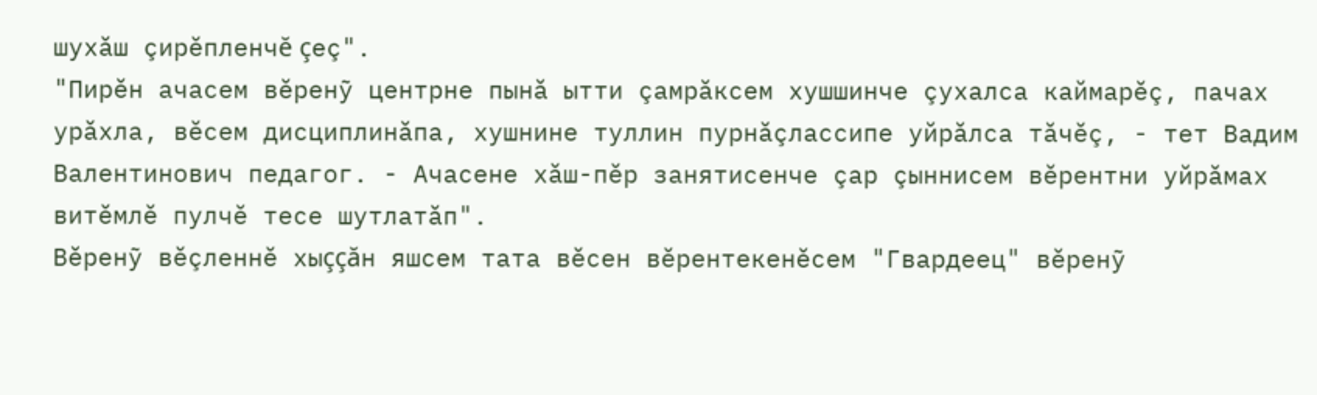шухăш çирĕпленчĕ çеç".
"Пирĕн ачасем вĕренỹ центрне пынă ытти çамрăксем хушшинче çухалса каймарĕç, пачах урăхла, вĕсем дисциплинăпа, хушнине туллин пурнăçлассипе уйрăлса тăчĕç, - тет Вадим Валентинович педагог. - Ачасене хăш-пĕр занятисенче çар çыннисем вĕрентни уйрăмах витĕмлĕ пулчĕ тесе шутлатăп".
Вĕренỹ вĕçленнĕ хыççăн яшсем тата вĕсен вĕрентекенĕсем "Гвардеец" вĕренỹ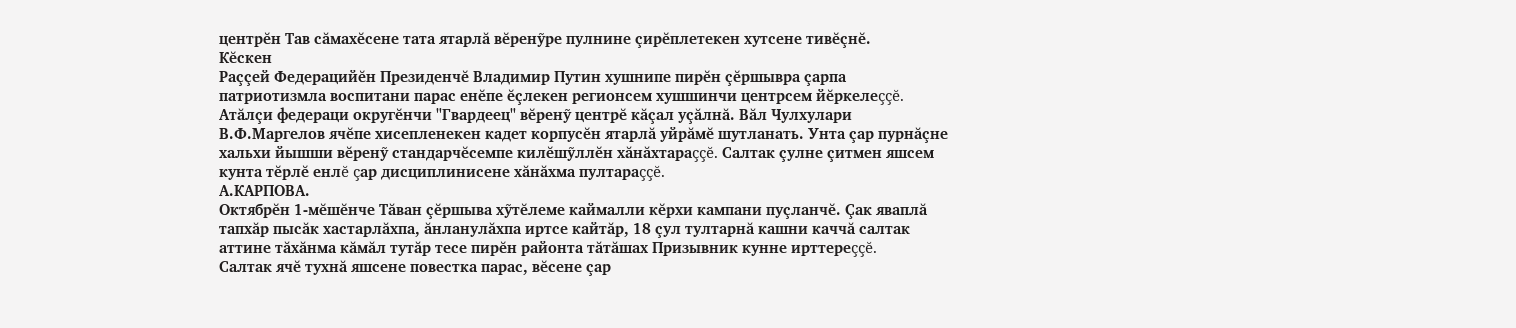центрĕн Тав сăмахĕсене тата ятарлă вĕренỹре пулнине çирĕплетекен хутсене тивĕçнĕ.
Кĕскен
Раççей Федерацийĕн Президенчĕ Владимир Путин хушнипе пирĕн çĕршывра çарпа патриотизмла воспитани парас енĕпе ĕçлекен регионсем хушшинчи центрсем йĕркелеççĕ.
Атăлçи федераци округĕнчи "Гвардеец" вĕренỹ центрĕ кăçал уçăлнă. Вăл Чулхулари В.Ф.Маргелов ячĕпе хисепленекен кадет корпусĕн ятарлă уйрăмĕ шутланать. Унта çар пурнăçне хальхи йышши вĕренỹ стандарчĕсемпе килĕшỹллĕн хăнăхтараççĕ. Салтак çулне çитмен яшсем кунта тĕрлĕ енлĕ çар дисциплинисене хăнăхма пултараççĕ.
А.КАРПОВА.
Октябрĕн 1-мĕшĕнче Тăван çĕршыва хỹтĕлеме каймалли кĕрхи кампани пуçланчĕ. Çак яваплă тапхăр пысăк хастарлăхпа, ăнланулăхпа иртсе кайтăр, 18 çул тултарнă кашни каччă салтак аттине тăхăнма кăмăл тутăр тесе пирĕн районта тăтăшах Призывник кунне ирттереççĕ.
Салтак ячĕ тухнă яшсене повестка парас, вĕсене çар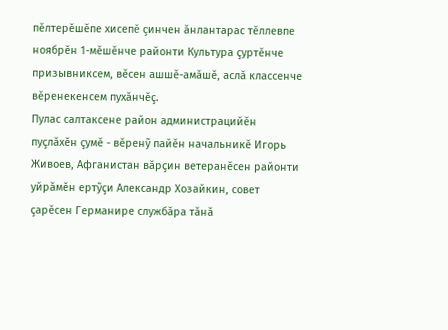пĕлтерĕшĕпе хисепĕ çинчен ăнлантарас тĕллевпе ноябрĕн 1-мĕшĕнче районти Культура çуртĕнче призывниксем, вĕсен ашшĕ-амăшĕ, аслă классенче вĕренекенсем пухăнчĕç.
Пулас салтаксене район администрацийĕн пуçлăхĕн çумĕ - вĕренỹ пайĕн начальникĕ Игорь Живоев, Афганистан вăрçин ветеранĕсен районти уйрăмĕн ертỹçи Александр Хозайкин, совет çарĕсен Германире службăра тăнă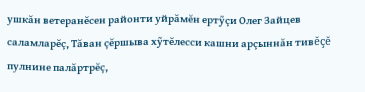ушкăн ветеранĕсен районти уйрăмĕн ертỹçи Олег Зайцев саламларĕç, Тăван çĕршыва хỹтĕлесси кашни арçыннăн тивĕçĕ пулнине палăртрĕç,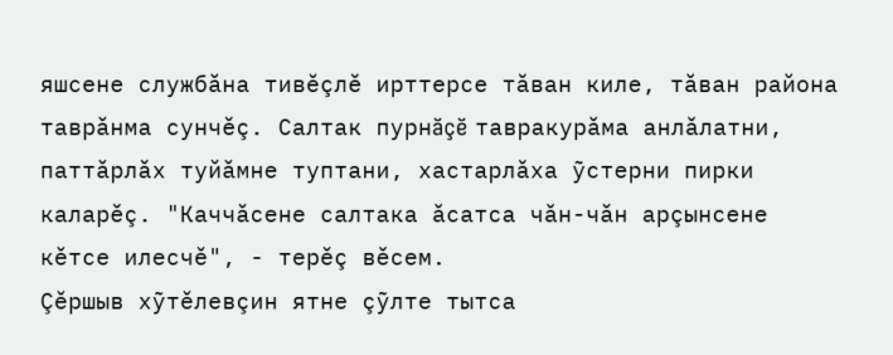яшсене службăна тивĕçлĕ ирттерсе тăван киле, тăван района таврăнма сунчĕç. Салтак пурнăçĕ тавракурăма анлăлатни, паттăрлăх туйăмне туптани, хастарлăха ỹстерни пирки каларĕç. "Каччăсене салтака ăсатса чăн-чăн арçынсене кĕтсе илесчĕ", - терĕç вĕсем.
Çĕршыв хỹтĕлевçин ятне çỹлте тытса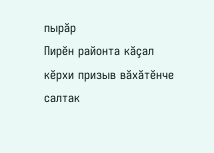пырăр
Пирĕн районта кăçал кĕрхи призыв вăхăтĕнче салтак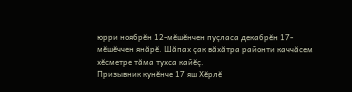юрри ноябрĕн 12-мĕшĕнчен пуçласа декабрĕн 17-мĕшĕччен янăрĕ. Шăпах çак вăхăтра районти каччăсем хĕсметре тăма тухса кайĕç.
Призывник кунĕнче 17 яш Хĕрлĕ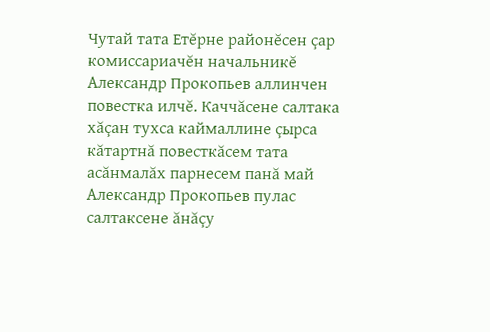Чутай тата Етĕрне районĕсен çар комиссариачĕн начальникĕ Александр Прокопьев аллинчен повестка илчĕ. Каччăсене салтака хăçан тухса каймаллине çырса кăтартнă повесткăсем тата асăнмалăх парнесем панă май Александр Прокопьев пулас салтаксене ăнăçу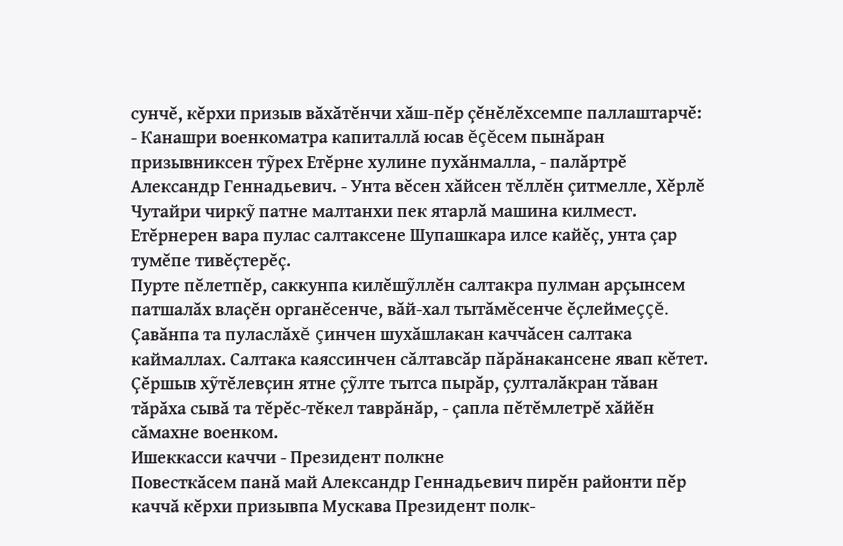сунчĕ, кĕрхи призыв вăхăтĕнчи хăш-пĕр çĕнĕлĕхсемпе паллаштарчĕ:
- Канашри военкоматра капиталлă юсав ĕçĕсем пынăран призывниксен тỹрех Етĕрне хулине пухăнмалла, - палăртрĕ Александр Геннадьевич. - Унта вĕсен хăйсен тĕллĕн çитмелле, Хĕрлĕ Чутайри чиркỹ патне малтанхи пек ятарлă машина килмест. Етĕрнерен вара пулас салтаксене Шупашкара илсе кайĕç, унта çар тумĕпе тивĕçтерĕç.
Пурте пĕлетпĕр, саккунпа килĕшỹллĕн салтакра пулман арçынсем патшалăх влаçĕн органĕсенче, вăй-хал тытăмĕсенче ĕçлеймеççĕ. Çавăнпа та пуласлăхĕ çинчен шухăшлакан каччăсен салтака каймаллах. Салтака каяссинчен сăлтавсăр пăрăнакансене явап кĕтет.
Çĕршыв хỹтĕлевçин ятне çỹлте тытса пырăр, çулталăкран тăван тăрăха сывă та тĕрĕс-тĕкел таврăнăр, - çапла пĕтĕмлетрĕ хăйĕн сăмахне военком.
Ишеккасси каччи - Президент полкне
Повесткăсем панă май Александр Геннадьевич пирĕн районти пĕр каччă кĕрхи призывпа Мускава Президент полк-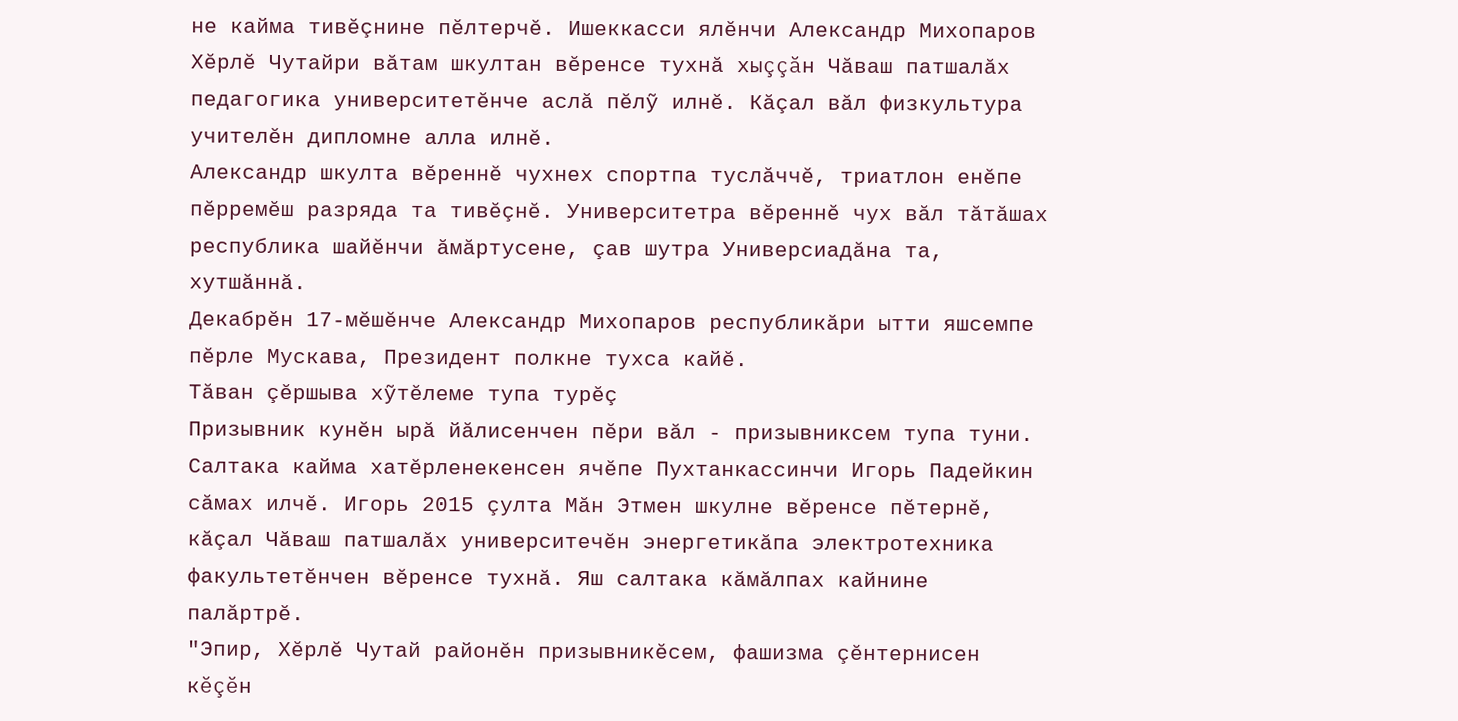не кайма тивĕçнине пĕлтерчĕ. Ишеккасси ялĕнчи Александр Михопаров Хĕрлĕ Чутайри вăтам шкултан вĕренсе тухнă хыççăн Чăваш патшалăх педагогика университетĕнче аслă пĕлỹ илнĕ. Кăçал вăл физкультура учителĕн дипломне алла илнĕ.
Александр шкулта вĕреннĕ чухнех спортпа туслăччĕ, триатлон енĕпе пĕрремĕш разряда та тивĕçнĕ. Университетра вĕреннĕ чух вăл тăтăшах республика шайĕнчи ăмăртусене, çав шутра Универсиадăна та, хутшăннă.
Декабрĕн 17-мĕшĕнче Александр Михопаров республикăри ытти яшсемпе пĕрле Мускава, Президент полкне тухса кайĕ.
Тăван çĕршыва хỹтĕлеме тупа турĕç
Призывник кунĕн ырă йăлисенчен пĕри вăл - призывниксем тупа туни. Салтака кайма хатĕрленекенсен ячĕпе Пухтанкассинчи Игорь Падейкин сăмах илчĕ. Игорь 2015 çулта Мăн Этмен шкулне вĕренсе пĕтернĕ, кăçал Чăваш патшалăх университечĕн энергетикăпа электротехника факультетĕнчен вĕренсе тухнă. Яш салтака кăмăлпах кайнине палăртрĕ.
"Эпир, Хĕрлĕ Чутай районĕн призывникĕсем, фашизма çĕнтернисен кĕçĕн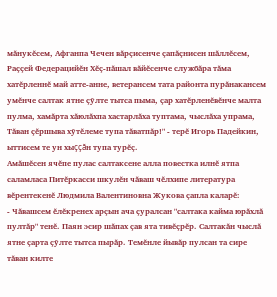мăнукĕсем, Афганпа Чечен вăрçисенче çапăçнисен шăллĕсем, Раççей Федерацийĕн Хĕç-пăшал вăйĕсенче службăра тăма хатĕрленнĕ май атте-анне, ветерансем тата районта пурăнакансем умĕнче салтак ятне çỹлте тытса пыма, çар хатĕрленĕвĕнче малта пулма, хамăрта хăюлăхпа хастарлăха туптама, чыслăха упрама, Тăван çĕршыва хỹтĕлеме тупа тăватпăр!" - терĕ Игорь Падейкин, ыттисем те ун хыççăн тупа турĕç.
Амăшĕсен ячĕпе пулас салтаксене алла повестка илнĕ ятпа саламласа Питĕркасси шкулĕн чăваш чĕлхипе литература вĕрентекенĕ Людмила Валентиновна Жукова çапла каларĕ:
- Чăвашсем ĕлĕкренех арçын ача çуралсан "салтака кайма юрăхлă пултăр" тенĕ. Паян эсир шăпах çав ята тивĕçрĕр. Салтакăн чыслă ятне çарта çỹлте тытса пырăр. Темĕнле йывăр пулсан та сире тăван килте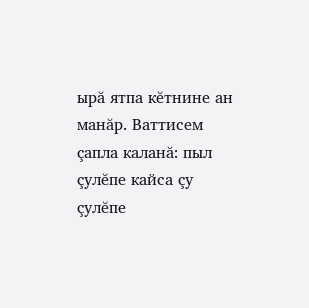ырă ятпа кĕтнине ан манăр. Ваттисем çапла каланă: пыл çулĕпе кайса çу çулĕпе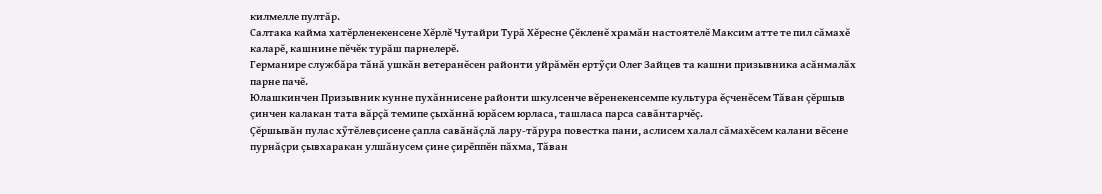килмелле пултăр.
Салтака кайма хатĕрленекенсене Хĕрлĕ Чутайри Турă Хĕресне Çĕкленĕ храмăн настоятелĕ Максим атте те пил сăмахĕ каларĕ, кашнине пĕчĕк турăш парнелерĕ.
Германире службăра тăнă ушкăн ветеранĕсен районти уйрăмĕн ертỹçи Олег Зайцев та кашни призывника асăнмалăх парне пачĕ.
Юлашкинчен Призывник кунне пухăннисене районти шкулсенче вĕренекенсемпе культура ĕçченĕсем Тăван çĕршыв çинчен калакан тата вăрçă темипе çыхăннă юрăсем юрласа, ташласа парса савăнтарчĕç.
Çĕршывăн пулас хỹтĕлевçисене çапла савăнăçлă лару-тăрура повестка пани, аслисем халал сăмахĕсем калани вĕсене пурнăçри çывхаракан улшăнусем çине çирĕппĕн пăхма, Тăван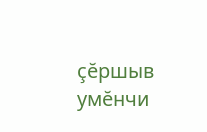çĕршыв умĕнчи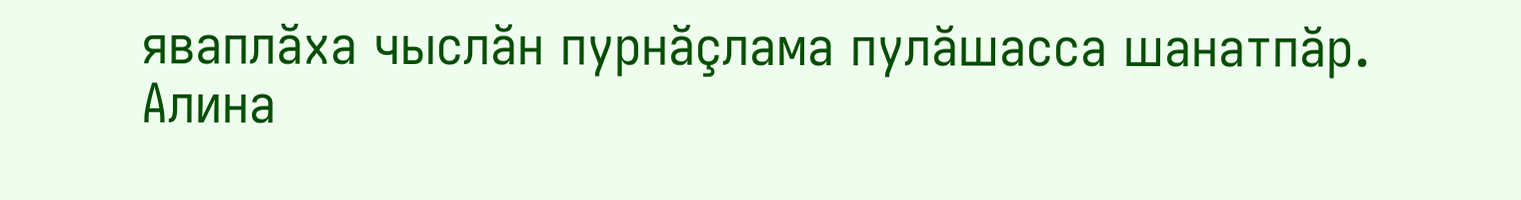яваплăха чыслăн пурнăçлама пулăшасса шанатпăр.
Алина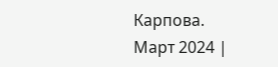Карпова.
Март 2024 |